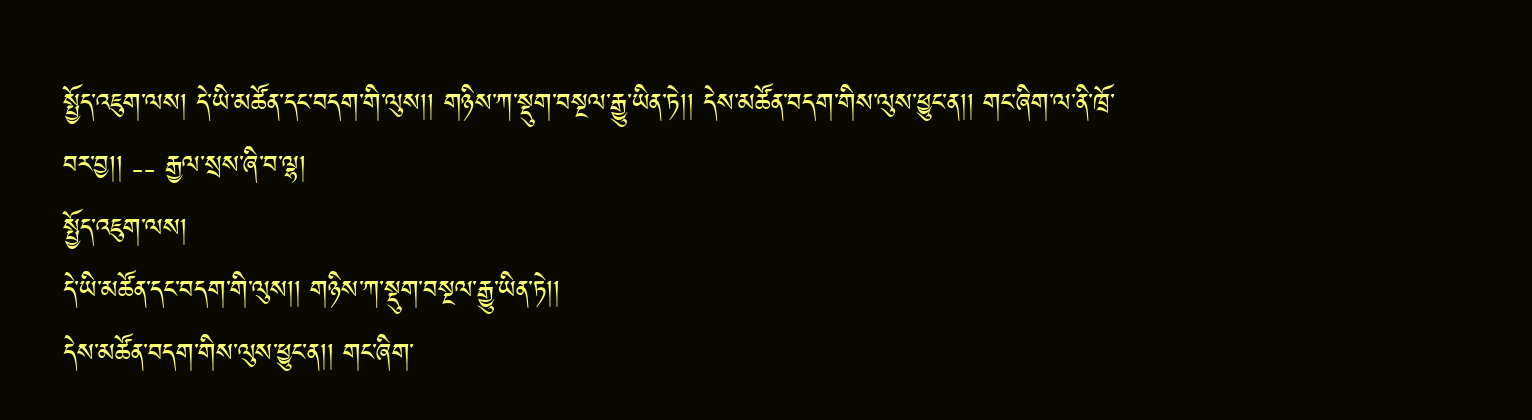སྤྱོད་འཇུག་ལས། དེ་ཡི་མཚོན་དང་བདག་གི་ལུས།། གཉིས་ཀ་སྡུག་བསྔལ་རྒྱུ་ཡིན་ཏེ།། དེས་མཚོན་བདག་གིས་ལུས་ཕྱུང་ན།། གང་ཞིག་ལ་ནི་ཁྲོ་བར་བྱ།། -- རྒྱལ་སྲས་ཞི་བ་ལྷ།
སྤྱོད་འཇུག་ལས།
དེ་ཡི་མཚོན་དང་བདག་གི་ལུས།། གཉིས་ཀ་སྡུག་བསྔལ་རྒྱུ་ཡིན་ཏེ།།
དེས་མཚོན་བདག་གིས་ལུས་ཕྱུང་ན།། གང་ཞིག་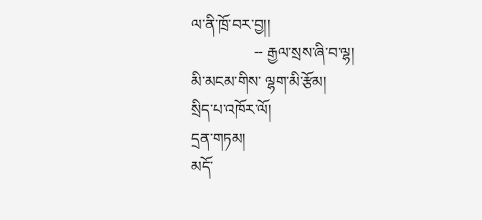ལ་ནི་ཁྲོ་བར་བྱ།།
                -- རྒྱལ་སྲས་ཞི་བ་ལྷ།
མི་མངམ་གིས་ ལྷག་མི་རྩོམ།
སྲིད་པ་འཁོར་ལོ།
དྲན་གཏམ།
མདོ་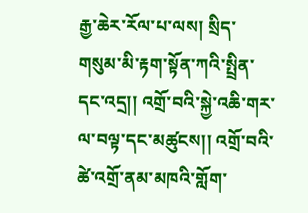རྒྱ་ཆེར་རོལ་པ་ལས། སྲིད་གསུམ་མི་རྟག་སྟོན་ཀའི་སྤྲིན་དང་འདྲ།། འགྲོ་བའི་སྐྱེ་འཆི་གར་ལ་བལྟ་དང་མཚུངས།། འགྲོ་བའི་ཚེ་འགྲོ་ནམ་མཁའི་གློག་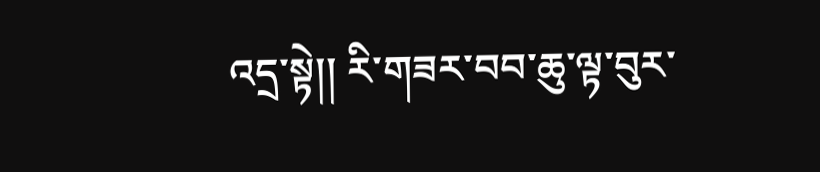འདྲ་སྟེ།། རི་གཟར་བབ་ཆུ་ལྟ་བུར་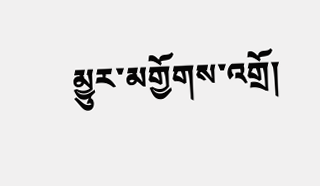མྱུར་མགྱོགས་འགྲོ།